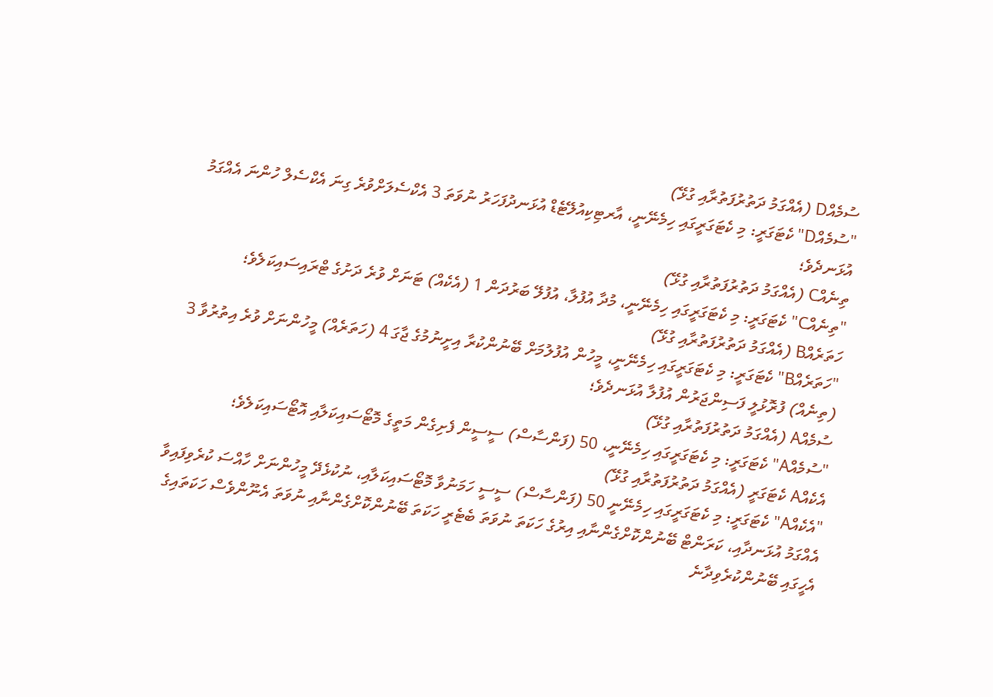ސުމެއްD (އެއްގަމު ދަތުރުފަތުރާއި ގުޅޭ)
"ސުމެއްD" ކެޓަގަރީ: މި ކެޓަގަރީގައި ހިމެނޭނީ، އާރޓިކިއުލޭޓެޑް އުޅަނދުފަހަރު ނުވަތަ 3 އެކްސެލަށްވުރެ ގިނަ އެކްސެލް ހުންނަ އެއްގަމު އުޅަނދެވެ؛
ތިނެއްC (އެއްގަމު ދަތުރުފަތުރާއި ގުޅޭ)
"ތިނެއްC" ކެޓަގަރީ: މި ކެޓަގަރީގައި ހިމެނޭނީ، މުދާ އުފުލާ، އުފުލޭ ބަރުދަން 1 (އެކެއް) ޓަނަށް ވުރެ ދަށުގެ ޓްރައިސައިކަލެވެ؛
ހަތަރެއްB (އެއްގަމު ދަތުރުފަތުރާއި ގުޅޭ)
"ހަތަރެއްB" ކެޓަގަރީ: މި ކެޓަގަރީގައި ހިމެނޭނީ، މީހުން އުފުލުމަށް ބޭނުންކުރާ އިށީނުމުގެ ޖާގަ 4 (ހަތަރެއް) މީހުންނަށް ވުރެ އިތުރުވާ 3 (ތިނެއް) ފުރޮޅުލީ ފަސިންޖަރުން އުފުލާ އުޅަނދެވެ؛
ސުމެއްA (އެއްގަމު ދަތުރުފަތުރާއި ގުޅޭ)
"ސުމެއްA" ކެޓަގަރީ: މި ކެޓަގަރީގައި ހިމެނޭނީ، 50 (ފަންސާސް) ސީސީން ފެށިގެން މަތީގެ މޮޓޯސައިކަލާއި އޮޓޯސައިކަލެވެ؛
އެކެއްA ކެޓަގަރީ (އެއްގަމު ދަތުރުފަތުރާއި ގުޅޭ)
"އެކެއްA" ކެޓަގަރީ: މި ކެޓަގަރީގައި ހިމެނޭނީ 50 (ފަންސާސް) ސީސީ ހަމަނުވާ މޮޓޯސައިކަލާއި، ނުކުޅެދޭ މީހުންނަށް ހާއްސަ ކުރެވިފައިވާ އެއްގަމު އުޅަނދާއި، ކަރަންޓް ބޭނުންކޮށްގެންނާއި އިރުގެ ހަކަތަ ނުވަތަ ބެޓެރީ ހަކަތަ ބޭނުންކޮށްގެންނާއި ނުވަތަ އެނޫންވެސް ހަކަތައިގެ އެހީގައި ބޭނުންކުރެވިދާނެ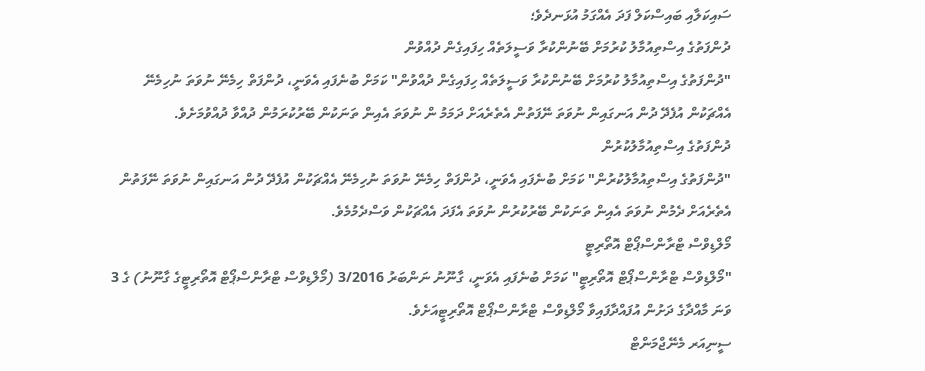ސައިކަލާއި ބައިސްކަލް ފަދަ އެއްގަމު އުޅަނދެވެ؛
ދުންފަތުގެ އިސްތިއުމާލު ކުރުމަށް ބޭނުންކުރާ ވަސީލަތެއް ހިފައިގެން ދުއްވުން
"ދުންފަތުގެ އިސްތިއުމާލު ކުރުމަށް ބޭނުންކުރާ ވަސީލަތެއް ހިފައިގެން ދުއްވުން" ކަމަށް ބުނެފައި އެވަނީ، ދުންފަތް ހިމެނޭ ނުވަތަ ނުހިމެނޭ އެއްޗަކުން އުފެދޭ ދުން އަނގައިން ނުވަތަ ނޭފަތުން އެތެރެއަށް ދަމަމު ން ނުވަތަ އެއިން ތަނަކުން ބޭރުކުރަމުން ދުއްވާ ދުއްވުމަށެވެ.
ދުންފަތުގެ އިސްތިއުމާލުކުރުން
"ދުންފަތުގެ އިސްތިއުމާލުކުރުން" ކަމަށް ބުނެފައި އެވަނީ، ދުންފަތް ހިމެނޭ ނުވަތަ ނުހިމެނޭ އެއްޗަކުން އުފެދޭ ދުން އަނގައިން ނުވަތަ ނޭފަތުން އެތެރެއަށް ދެމުން ނުވަތަ އެއިން ތަނަކުން ބޭރުކުރުން ނުވަތަ އެފަދަ އެއްޗަކުން ވަސްދެމުމެވެ.
މޯލްޑިވްސް ޓްރާންސްޕޯޓް އޮތޯރިޓީ
"މޯލްޑިވްސް ޓްރާންސްޕޯޓް އޮތޯރިޓީ" ކަމަށް ބުނެފައި އެވަނީ، ގާނޫނު ނަންބަރު 3/2016 (މޯލްޑިވްސް ޓްރާންސްޕޯޓް އޮތޯރިޓީގެ ގާނޫނު) ގެ 3 ވަނަ މާއްދާގެ ދަށުން އުފައްދާފައިވާ މޯލްޑިވްސް ޓްރާންސްޕޯޓް އޮތޯރިޓީއަށެވެ.
ސީނިއަރ މެނޭޖްމަންޓް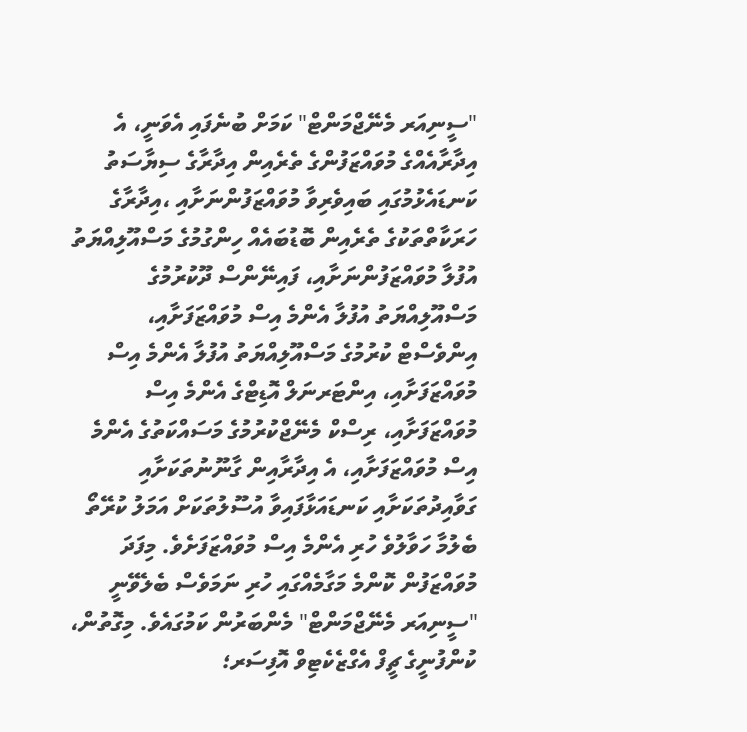"ސީނިއަރ މެނޭޖްމަންޓް" ކަމަށް ބުނެފައި އެވަނީ، އެ އިދާރާއެއްގެ މުވައްޒަފުންގެ ތެރެއިން އިދާރާގެ ސިޔާސަތު ކަނޑައެޅުމުގައި ބައިވެރިވާ މުވައްޒަފުންނަށާއި ،އިދާރާގެ ހަރަކާތްތަކުގެ ތެރެއިން ބޮޑުބައެއް ހިންގުމުގެ މަސްއޫލިއްޔަތު އުފުލާ މުވައްޒަފުންނަށާއި، ފައިނޭންސް ދޫކުރުމުގެ މަސްއޫލިއްޔަތު އުފުލާ އެންމެ އިސް މުވައްޒަފަށާއި، އިންވެސްޓް ކުރުމުގެ މަސްއޫލިއްޔަތު އުފުލާ އެންމެ އިސް މުވައްޒަފަށާއި، އިންޓަރނަލް އޮޑިޓްގެ އެންމެ އިސް މުވައްޒަފަށާއި، ރިސްކް މެނޭޖްކުރުމުގެ މަސައްކަތުގެ އެންމެ އިސް މުވައްޒަފަށާއި، އެ އިދާރާއިން ގާނޫނުތަކަށާއި ގަވާއިދުތަކަށާއި ކަނޑައަޅާފައިވާ އުސޫލުތަކަށް އަމަލު ކުރޭތޯ ބެލުމާ ހަވާލުވެ ހުރި އެންމެ އިސް މުވައްޒަފަށެވެ. މިފަދަ މުވައްޒަފުން ކޮންމެ މަގާމެއްގައި ހުރި ނަމަވެސް ބެލެވޭނީ "ސީނިއަރ މެނޭޖްމަންޓް" މެންބަރުން ކަމުގައެވެ. މިގޮތުން، ކުންފުނީގެ ޗީފް އެގްޒެކެޓިވް އޮފިސަރ؛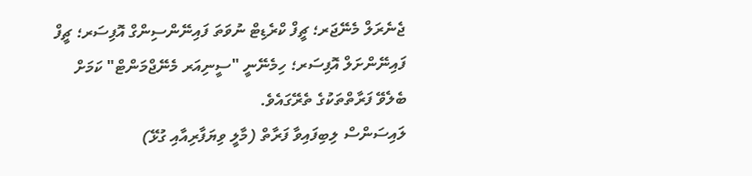ޖެނެރަލް މެނޭޖަރ؛ ޗީފް ކްރެޑިޓް ނުވަތަ ފައިނޭންސިންގް އޮފިސަރ؛ ޗީފް ފައިނޭންށަލް އޮފިސަރ؛ ހިމެނޭނީ "ސީނިއަރ މެނޭޖްމަންޓް" ކަމަށް ބެލެވޭ ފަރާތްތަކުގެ ތެރޭގައެވެ.
ލައިސަންސް ލިބިފައިވާ ފަރާތް (މާލީ ވިޔަފާރިއާއި ގުޅޭ)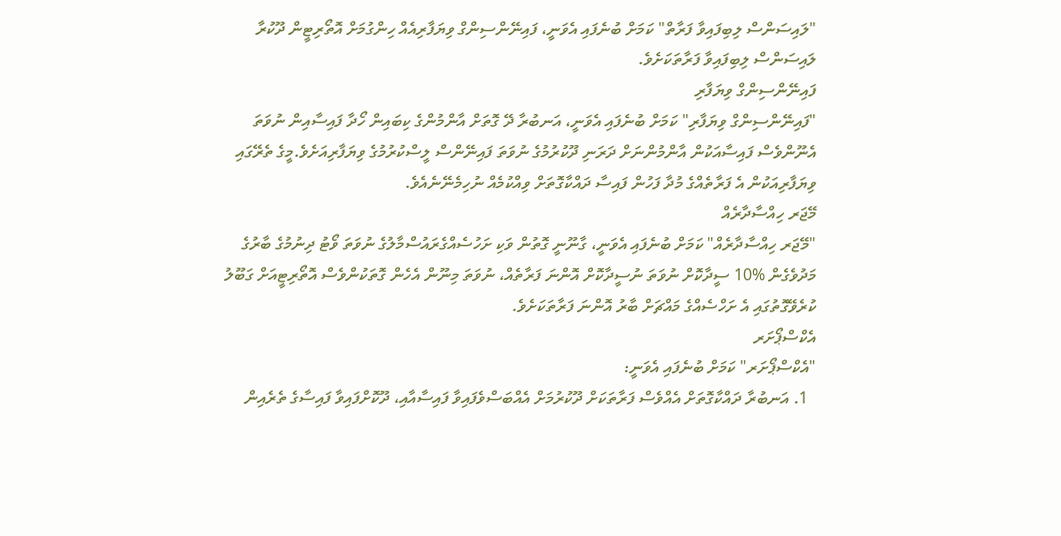"ލައިސަންސް ލިބިފައިވާ ފަރާތް" ކަމަށް ބުނެފައި އެވަނީ، ފައިނޭންސިންގް ވިޔަފާރިއެއް ހިންގުމަށް އޮތޯރިޓީން ދޫކުރާ ލައިސަންސް ލިބިފައިވާ ފަރާތަކަށެވެ.
ފައިނޭންސިންގް ވިޔަފާރި
"ފައިނޭންސިންގް ވިޔަފާރި" ކަމަށް ބުނެފައި އެވަނީ، އަނބުރާ ދޭ ގޮތަށް އާންމުންގެ ކިބައިން ހޯދާ ފައިސާއިން ނުވަތަ އެނޫންވެސް ފައިސާއަކުން އާންމުންނަށް ދަރަނި ދޫކުރުމުގެ ނުވަތަ ފައިނޭންސް ލީސްކުރުމުގެ ވިޔަފާރިއަށެވެ.މީގެ ތެރޭގައި ވިޔަފާރިއަކުން އެ ފަރާތެއްގެ މުދާ ފަހުން ފައިސާ ދައްކާގޮތަށް ވިއްކުމެއް ނުހިމެނޭނެއެވެ.
މޭޖަރ ހިއްސާދާރެއް
"މޭޖަރ ހިއްސާދާރެއް" ކަމަށް ބުނެފައި އެވަނީ، ގާނޫނީ ގޮތުން ވަކި ށަހުސެއްގެރައުސްމާލުގެ ނުވަތަ ވޯޓު ދިނުމުގެ ބާރުގެ މަދުވެގެން %10 ސީދާކޮށް ނުވަތަ ނުސީދާކޮށް އޮންނަ ފަރާތެއް، ނުވަތަ މިނޫން އެހެން ގޮތަކުންވެސް އޮތޯރިޓީއަށް ގަބޫލު ކުރެވޭގޮތުގައި އެ ށަހްސެއްގެ މައްޗަށް ބާރު އޮންނަ ފަރާތަކަށެވެ.
އެކްސްޕޯށަރ
"އެކްސްޕޯށަރ" ކަމަށް ބުނެފައި އެވަނީ:
  1. އަނބުރާ ދައްކާގޮތަށް އެއްވެސް ފަރާތަކަށް ދޫކުރުމަށް އެއްބަސްވެފައިވާ ފައިސާއާއި، ދޫކޮށްފައިވާ ފައިސާގެ ތެރެއިން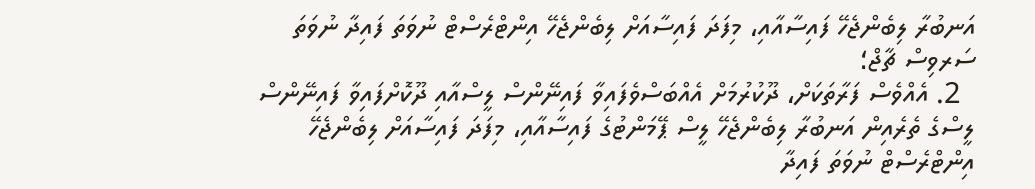އަނބުރާ ލިބެންޖެހޭ ފައިސާއާއި، މިފަދަ ފައިސާއަށް ލިބެންޖެހޭ އިންޓްރެސްޓް ނުވަތަ ފައިދާ ނުވަތަ ސަރވިސް ޗާޖް؛
  2. އެއްވެސް ފަރާތަކަށް، ދޫކުރުމަށް އެއްބަސްވެފައިވާ ފައިނޭންސް ލީސްއާއި ދޫކޮށްފައިވާ ފައިނޭންސް ލީސްގެ ތެރެއިން އަނބުރާ ލިބެންޖެހޭ ލީސް ޕޭމަންޓުގެ ފައިސާއާއި، މިފަދަ ފައިސާއަށް ލިބެންޖެހޭ އިންޓްރެސްޓް ނުވަތަ ފައިދާ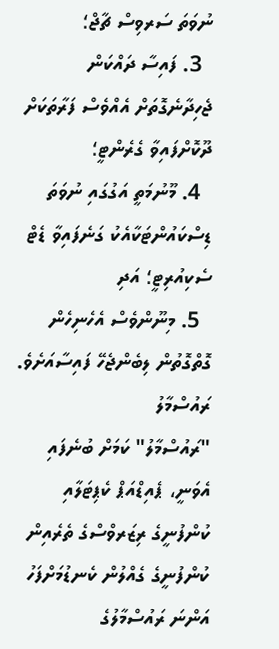ނުވަތަ ސަރވިސް ޗާޖް؛
  3. ފައިސާ ދައްކަން ޖެހިދާނެގޮތަށް އެއްވެސް ފަރާތަކަށް ދޫކޮށްފައިވާ ގެރެންޓީ؛
  4. މޫނުމަތީ އަގުގައި ނުވަތަ ޑިސްކައުންޓަކާއެކު ގަނެފައިވާ ޑެޓް ސެކިއުރިޓީ؛ އަދި
  5. މިނޫންވެސް އެހެނިހެން ގޮތްގޮތުން ލިބެންޖެހޭ ފައިސާއަށެވެ.
ރައުސްމާލު
"ރައުސްމާލު" ކަމަށް ބުނެފައި އެވަނީ، ޕެއިޑްއަޕް ކެޕިޓަލާއި ކުންފުނީގެ ރިޒަރވްސްގެ ތެރެއިން ކުންފުނީގެ ގެއްލުން ކެނޑުމަށްފަހު އަންނަ ރައުސްމާލުގެ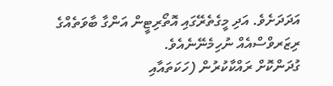އަދަދަށެވެ. އަދި މީގެތެރޭގައި އޮތޯރިޓީން އަންގާ ބާވަތެއްގެ ރިޒަރވްސްއެއް ނުހިމެނޭނެއެވެ.
ގުދަންކޮށް ރައްކާކުރުން (ހަކަތައާއި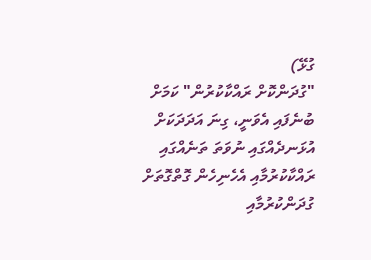ގުޅޭ)
"ގުދަންކޮށް ރައްކާކުރުން" ކަމަށް ބުނެފައި އެވަނީ، ގިނަ އަދަދަކަށް އުޅަނދެއްގައި ނުވަތަ ތަނެއްގައި ރައްކާކުރުމާއި އެހެނިހެން ގޮތްގޮތަށް ގުދަންކުރުމާއި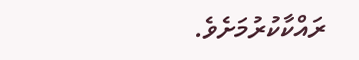ރައްކާކުރުމަށެވެ.